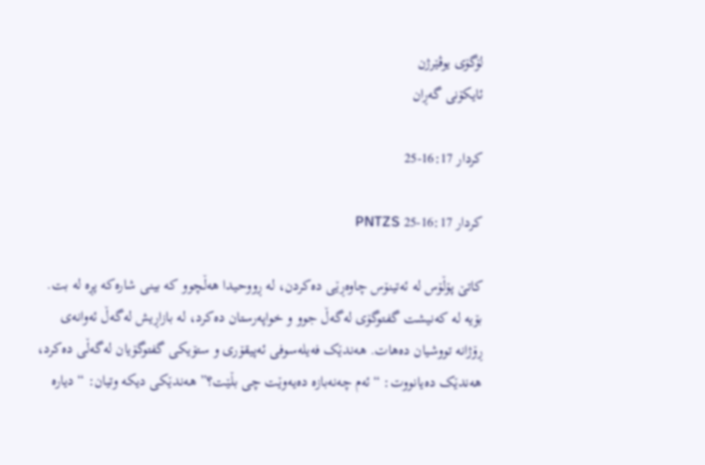لۆگۆی یوڤێرژن
ئایکۆنی گەڕان

كردار 16:17-25

كردار 16:17-25 PNTZS

كاتێ پۆڵۆس له‌ ئه‌تینۆس چاوه‌ڕێی ده‌كردن، له‌ ڕووحیدا هه‌ڵچوو كه‌ بینی شاره‌كه‌ پڕه‌ له‌ بت. بۆیه‌ له‌ كه‌نیشت گفتوگۆی له‌گه‌ڵ جوو و خواپه‌رستان ده‌كرد، له‌ بازاڕیش له‌گه‌ڵ ئه‌وانه‌ی ڕۆژانه‌ تووشیان ده‌هات. هه‌ندێک فه‌یله‌سوفی ئه‌پیقۆری و ستۆیكی گفتوگۆیان له‌گه‌ڵی ده‌كرد، هه‌ندێک ده‌یانووت: “ئه‌م چه‌نه‌بازه‌ ده‌یه‌وێت چی بڵێت؟” هه‌ندێكی دیكه‌ وتیان: “دیاره‌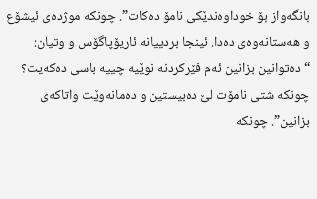بانگه‌واز بۆ خوداوه‌ندێكی نامۆ ده‌كات”. چونكه‌ موژده‌ی ئیشۆع و هه‌ستانه‌وه‌ی ده‌دا. ئینجا بردییانه‌ ئاریۆپاگۆس و وتیان: “ده‌توانین بزانین ئه‌م فێركردنه‌ نوێیه‌ چییه‌ باسی ده‌كه‌یت؟ چونكه‌ شتی نامۆت لێ ده‌بیستین و ده‌مانه‌وێت واتاكه‌ی بزانین”. چونكه‌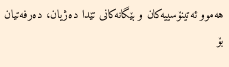هه‌موو ئه‌تینۆسییه‌كان و بێگانه‌كانی تێدا ده‌ژیان، ده‌رفه‌تیان بۆ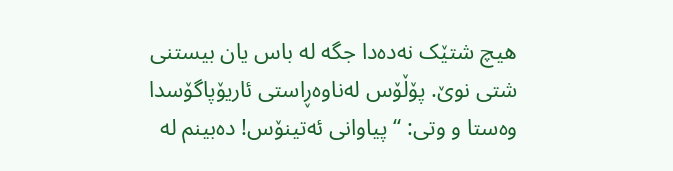هیچ شتێک نه‌ده‌دا جگه‌ له‌ باس یان بیستنی شتی نوێ. پۆڵۆس له‌ناوه‌ڕاستی ئاریۆپاگۆسدا وه‌ستا و وتی: “پیاوانی ئه‌تینۆس! ده‌بینم له‌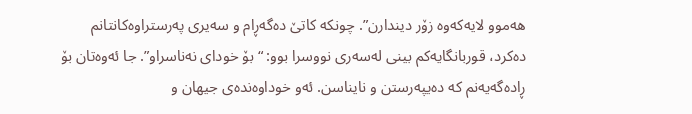هه‌موو لایه‌كه‌وه‌ زۆر دیندارن”. چونكه‌ كاتێ ده‌گه‌ڕام و سه‌یری په‌رستراوه‌كانتانم ده‌كرد، قوربانگایه‌كم بینی له‌سه‌ری نووسرا بوو: “بۆ خودای نه‌ناسراو”. جا ئه‌وه‌تان بۆ ڕاده‌گه‌یه‌نم كه‌ ده‌یپه‌رستن و نایناسن. ئه‌و خوداوه‌نده‌ی جیهان و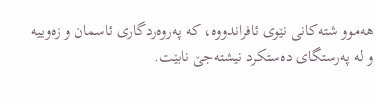هه‌موو شته‌كانی نێوی ئافراندووه‌، كه‌ په‌روه‌ردگاری ئاسمان و زه‌وییه‌ و له‌ په‌رستگای ده‌ستكرد نیشته‌جێ نابێت.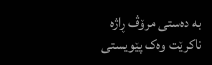به‌ ده‌ستی مرۆڤ ڕاژه‌ ناكرێت وه‌ک پێویستی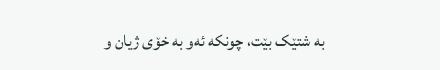به‌ شتێک بێت، چونكه‌ ئه‌و به‌ خۆی ژیان و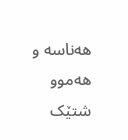هه‌ناسه‌ و هه‌موو شتێک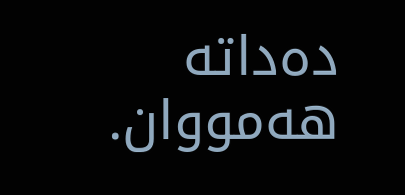ده‌داته‌ هه‌مووان.